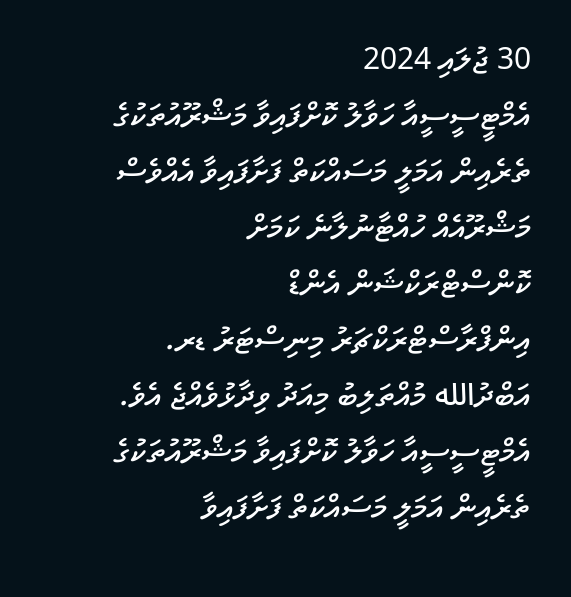30 ޖުލައި 2024
އެމްޓީސީސީއާ ހަވާލު ކޮށްފައިވާ މަޝްރޫއުތަކުގެ ތެރެއިން އަމަލީ މަސައްކަތް ފަށާފައިވާ އެއްވެސް މަޝްރޫއެއް ހުއްޓާނުލާނެ ކަމަށް ކޮންސްޓްރަކްޝަން އެންޑް އިންފްރާސްޓްރަކްޗަރު މިނިސްޓަރު ޑރ. އަބްދުالله މުއްތަލިބު މިއަދު ވިދާޅުވެއްޖެ އެވެ.
އެމްޓީސީސީއާ ހަވާލު ކޮށްފައިވާ މަޝްރޫއުތަކުގެ ތެރެއިން އަމަލީ މަސައްކަތް ފަށާފައިވާ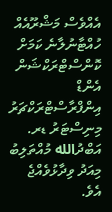އެއްވެސް މަޝްރޫއެއް ހުއްޓާނުލާނެ ކަމަށް ކޮންސްޓްރަކްޝަން އެންޑް އިންފްރާސްޓްރަކްޗަރު މިނިސްޓަރު ޑރ. އަބްދުالله މުއްތަލިބު މިއަދު ވިދާޅުވެއްޖެ އެވެ.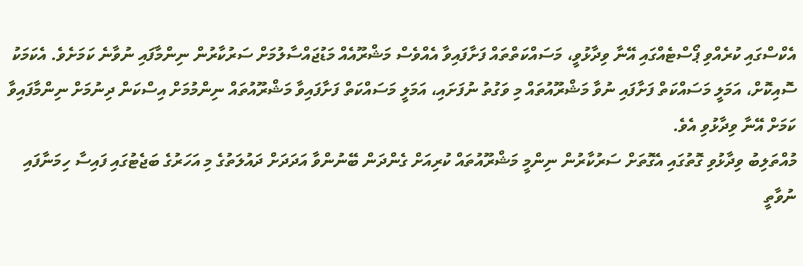އެކްސްގައި ކުރެއްވި ޕޯސްޓެއްގައި އޭނާ ވިދާޅުވީ، މަސައްކަތްތައް ފަށާފައިވާ އެއްވެސް މަޝްރޫއެއް މަޑުޖައްސާލުމަށް ސަރުކާރުން ނިންމާފައި ނުވާނެ ކަމަށެވެ. އެކަމަކު ސޮއިކޮށް، އަމަލީ މަސައްކަތް ފަށާފައި ނުވާ މަޝްރޫއުތައް މި ވަގުތު ނުފަށައި، އަމަލީ މަސައްކަތް ފަށާފައިވާ މަޝްރޫއުތައް ނިންމުމަށް އިސްކަން ދިނުމަށް ނިންމާފައިވާ ކަމަށް އޭނާ ވިދާޅުވި އެވެ.
މުއްތަލިބު ވިދާޅުވި ގޮތުގައި އެގޮތަށް ސަރުކާރުން ނިންމީ މަޝްރޫއުތައް ކުރިއަށް ގެންދަން ބޭނުންވާ އަދަދަށް ދައުލަތުގެ މި އަހަރުގެ ބަޖެޓުގައި ފައިސާ ހިމަނާފައި ނުވާތީ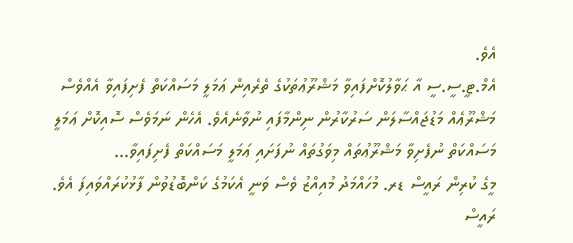އެވެ.
އެމް.ޓީ.ސީ.ސީ އާ ޙަވާލުކޮށްފައިވާ މަޝްރޫޢުތަކުގެ ތެރެއިން ޢަމަލީ މަސައްކަތް ފެށިފައިވާ އެއްވެސް މަޝްރޫޢެއް މަޑުޖައްސާލަން ސަރުކާރުން ނިންމާފައި ނުވާނެއެވެ. އެހެން ނަމަވެސް ސޮއިކޮށް ޢަމަލީ މަސައްކަތް ނުފެށިވާ މަޝްރޫޢުތައް މިވަގުތައް ނުފަށައި ޢަމަލީ މަސައްކަތް ފެށިފައިވާ…
މީގެ ކުރިން ރައީސް ޑރ. މުހައްމަދު މުއިއްޒު ވެސް ވަނީ އެކަމުގެ ކަންބޮޑުވުން ފާޅުކުރައްވައިފަ އެވެ. ރައީސް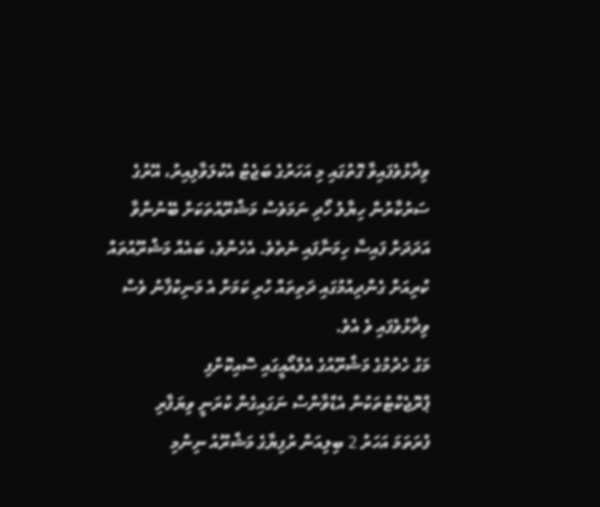ވިދާޅުވެފައިވާ ގޮތުގައި މި އަހަރުގެ ބަޖެޓު އެކުލަވާލިއިރު، އޭރުގެ ސަރުކާރުން ހިޔާލު ހޯދި ނަމަވެސް މަޝްރޫއުތަކަށް ބޭނުންވާ އަދަދަށް ފައިސާ ހިމަނާފައި ނެތެވެ. އެހެންވެ، ބައެއް މަޝްރޫއުތައް ކުރިއަށް ގެންދިއުމުގައި ދަތިތައް ހުރި ކަމަށް އެ މަނިކުފާނު ވެސް ވިދާޅުވެފައި ވެ އެވެ.
މަގު ހެދުމުގެ މަޝްރޫއުގެ އެލްއޯއީގައި ސޮއިކޮށްފި
ޕްރޮޖެކްޓުތަކުން އެޑްވާންސް ނަގައިގެން ކުރަނީ ވިޔަފާރި
ފުރަތަމަ އަހަރު 2 ބިލިއަން ރުފިޔާގެ މަޝްރޫއު ނިންމި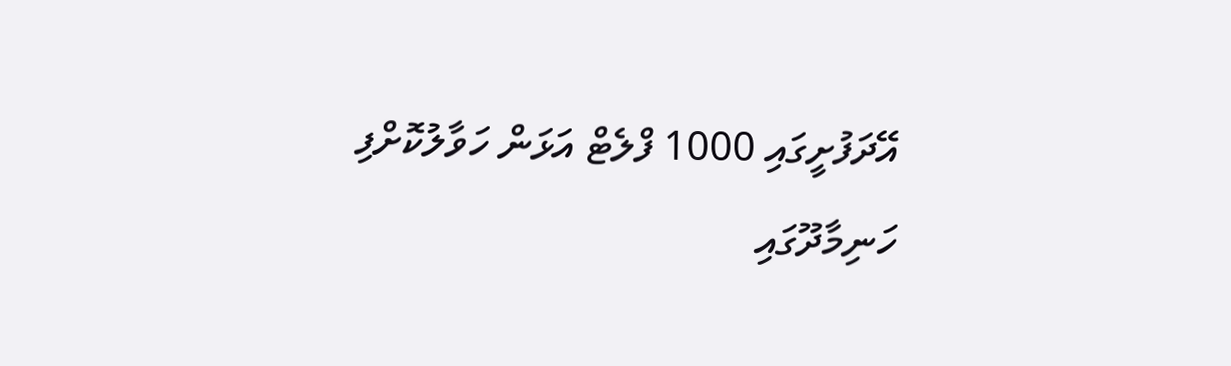އޭދަފުށީގައި 1000 ފްލެޓް އަޅަން ހަވާލުކޮށްފި
ހަނިމާދޫގައި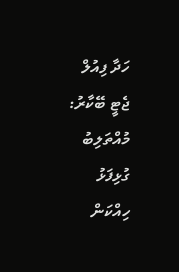ހަދާ ފިއުލް ޖެޓީ ބޭކާރު: މުއްތަލިބު
ގުޅިފަޅު ހިއްކަން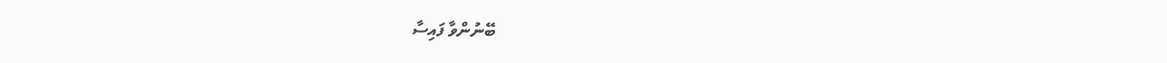ބޭނުންވާ ފައިސާ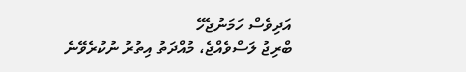އަދިވެސް ހަމަނުޖެހޭ
ބްރިޖު ލަސްވެއްޖެ، މުއްދަތު އިތުރު ނުކުރެވޭނެ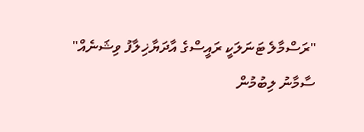"ރަސްމާލެ ޓަނަލަކީ ރައީސްގެ އާދަޔާޚިލާފު ވިޝަނެއް"
ސާމާނު ލިބުމުން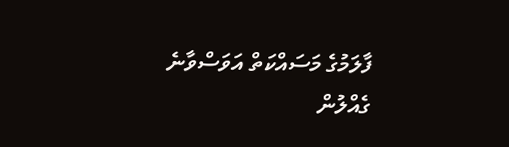ފާލަމުގެ މަސައްކަތް އަވަސްވާނެ
ގެއްލުން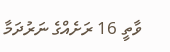ވާތީ 16 ރަށެއްގެ ނަރުދަމާ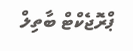ޕްރޮޖެކްޓް ބާތިލް